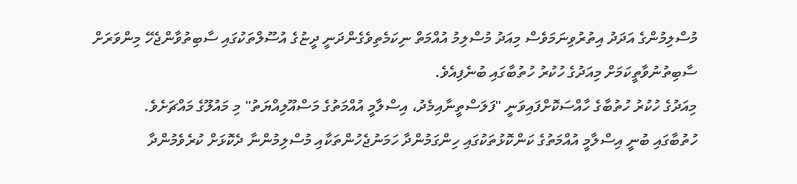މުސްލިމުންގެ އަދަދު އިތުރުވިނަމަވެސް މިއަދު މުސްލިމު އުއްމަތް ނިކަމެތިވެގެންދަނީ ދީޏުގެ އުސޫލްތަކުގައި ސާބިތުވާންޖެހޭ މިންވަރަށް ސާބިތުނުވާތީކަމަށް މިއަދުގެ ހުކުރު ހުތުބާގައި ބުނެފިއެވެ.
މިއަދުގެ ހުކުރު ހުތުބާގެ ހާއްސަކޮށްފައިވަނީ "ފަލަސްތީނާއިމެދު، އިސްލާމީ އުއްމަތުގެ މަސްއޫލިއްޔަތު" މި މައުލޫގެ މައްޗަށެވެ.
ހުތުބާގައި ބުނީ އިސްލާމީ އުއްމަތުގެ ކަންކޮޅުތަކުގައި ހިންގަމުންދާ ހަމަނުޖެހުންތަކާއި މުސްލިމުންނާ ދެކޮޅަށް ކުރެވެމުންދާ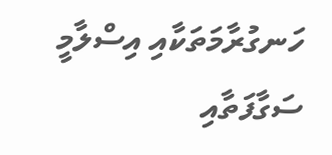ހަނގުރާމަތަކާއި އިސްލާމީ ސަގާފަތާއި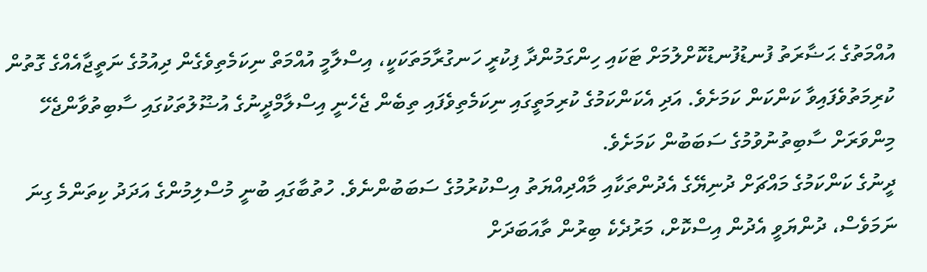އުއްމަތުގެ ޙަޟާރަތު ފުނޑުފުނޑުކޮށްލުމަށް ޓަކައި ހިންގަމުންދާ ފިކުރީ ހަނގުރާމަތަކަކީ، އިސްލާމީ އުއްމަތް ނިކަމެތިވެގެން ދިއުމުގެ ނަތީޖާއެއްގެ ގޮތުން ކުރިމަތުވެފައިވާ ކަންކަން ކަމަށެވެ. އަދި އެކަންކަމުގެ ކުރިމަތީގައި ނިކަމެތިވެފައި ތިބެން ޖެހެނީ އިސްލާމްދީނުގެ އުޟޫލުތަކުގައި ސާބިތުވާންޖެހޭ މިންވަރަށް ސާބިތުނުވުމުގެ ސަބަބުން ކަމަށެވެ.
ދީނުގެ ކަންކަމުގެ މައްޗަށް ދުނިޔޭގެ އެދުންތަކާއި މާއްދިއްޔަތު އިސްކުރުމުގެ ސަބަބުންނެވެ. ހުތުބާގައި ބުނީ މުސްލިމުންގެ އަދަދު ކިތަންމެ ގިނަ ނަމަވެސް، ދުންޔަވީ އެދުން އިސްކޮށް، މަރުދެކެ ބިރުން ތާއަބަދަށް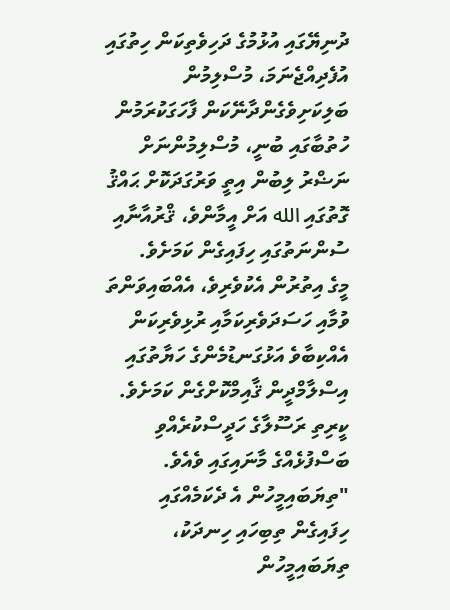ދުނިޔޭގައި އުޅުމުގެ ދަހިވެތިކަން ހިތުގައި އުފެދިއްޖެނަމަ، މުސްލިމުން ބަލިކަށިވެގެންދާނޭކަން ފާހަގަކުރަމުން ހުތުބާގައި ބުނީ، މުސްލިމުންނަށް ނަޟްރު ލިބުން އިތީ ވަރުގަދަކޮށް ޙައްޤު ގޮތުގައި الله އަށް އީމާންވެ، ޤްރުއާނާއި ސުންނަތުގައި ހިފައިގެން ކަމަށެވެ.
މީގެ އިތުރުން އެކުވެރިވެ، އެއްބައިވަންތަ ވުމާއި ހަސަދަވެރިކަމާއި ރުޅިވެރިކަން އެއްކިބާވެ އަޅުގަނޑުމެންގެ ހަޔާތުގައި އިސްލާމްދީން ޤާއިމްކޮށްގެން ކަމަށެވެ.
ކީރިތި ރަސޫލާގެ ހަދީސްކުރެއްވި ބަސްފުޅެއްގެ މާނައިގައި ވެއެވެ. "ތިޔަބައިމީހުން އެ ދެކަމެއްގައި ހިފައިގެން ތިބިހައި ހިނދަކު، ތިޔަބައިމީހުން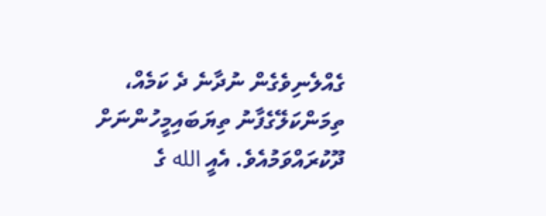ގެއްލެނިވެގެން ނުދާނެ ދެ ކަމެއް، ތިމަންކަލޭގެފާނު ތިޔަބައިމީހުންނަށް ދޫކުރައްވަމުއެވެ. އެއީ الله ގެ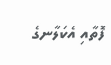ފޮތާއި އެކަލާނގެ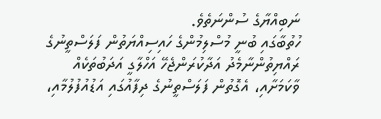ނަބިއްޔާގެ ސުންނަތެވެ.
ހުތުބާގައި ބުނީ މުސްލިމުންގެ ހައިސިއްޔަތުން ފަލަސްތީނުގެ ރައްޔިތުންނާމެދު އަދާކުރަންޖެހޭ އަހްލާގީ އަދަބުތަކެއް ވާކަމަށާއި، އެގޮތުން ފަލަސްތީނުގެ ދިފާއުގައި އަޑުއުފުލުމާއި،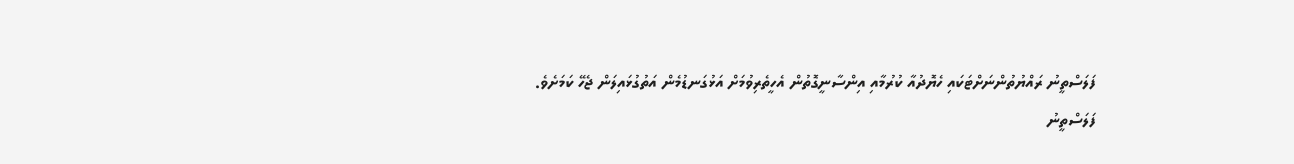ފަލަސްތީނު ރައްޔުތުންނަށްޓަކައި ހެޔޮދުއާ ކުރުމާއި އިންސާނީގޮތުން އެހީތެރިވުމަށް އަޅުގަނޑުމެން އަތުގުޅައިލަން ޖެހޭ ކަމަށެވެ.
ފަލަސްތީނު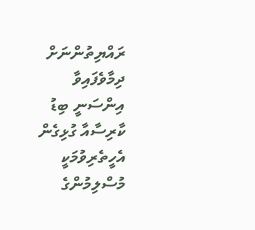ރައްޔިތުންނަށް ދިމާވެފައިވާ އިންސަނީ ބިޑު ކާރިސާއާ ގުޅިގެން އެހީތެރިވުމަކީ މުސްލިމުންގެ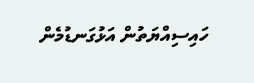ހައިސިއްޔަތުން އަޅުގަނޑުމެން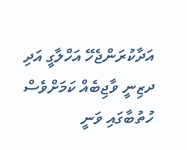އަދާކުރަންޖެހޭ އަހްލާގީ އަދި ދޒިނީ ވާޖިބެއް ކަމަށްވެސް ހުތުބާގައި ވަނީ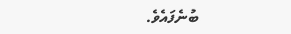ބުނެފައެވެ.